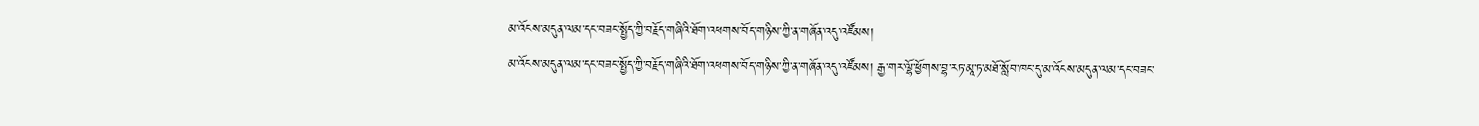མ་འོངས་མདུན་ལམ་དང་བཟང་སྤྱོད་ཀྱི་བརྗོད་གཞིའི་ཐོག་འཕགས་བོད་གཉིས་ཀྱི་ན་གཞོན་འདུ་འཛོམས།
མ་འོངས་མདུན་ལམ་དང་བཟང་སྤྱོད་ཀྱི་བརྗོད་གཞིའི་ཐོག་འཕགས་བོད་གཉིས་ཀྱི་ན་གཞོན་འདུ་འཛོམས། རྒྱ་གར་ལྷོ་ཕྱོགས་བྷ་རཏ་མཱ་ཏ་མཐོ་སློབ་ཁང་དུ་མ་འོངས་མདུན་ལམ་དང་བཟང་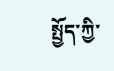སྤྱོད་ཀྱི་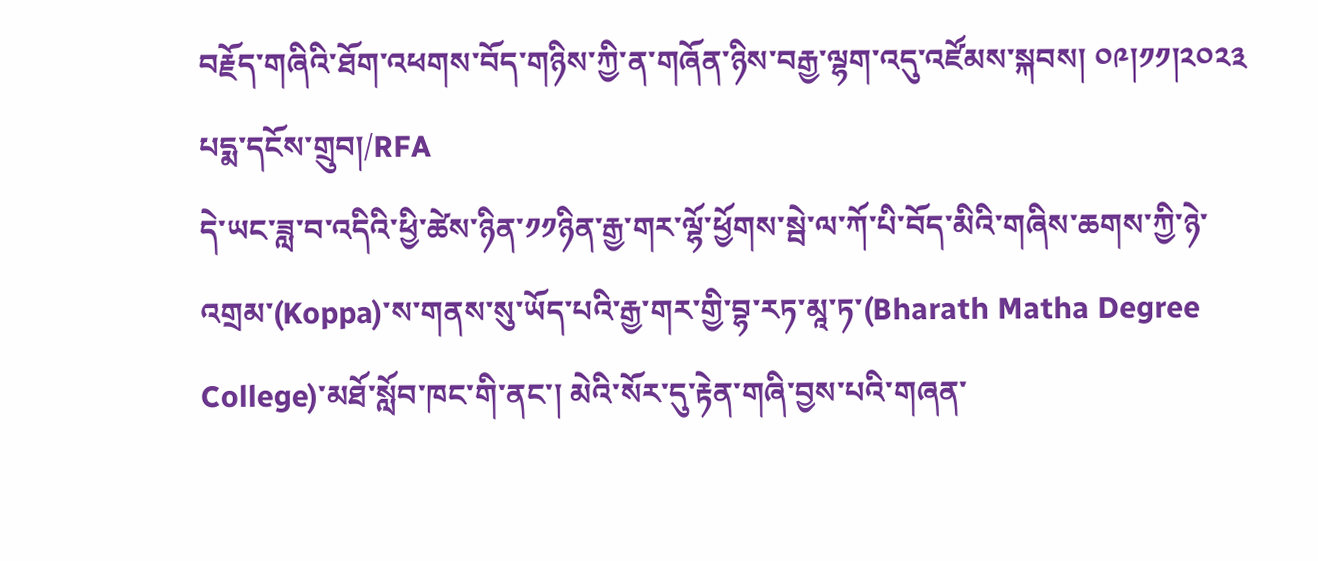བརྗོད་གཞིའི་ཐོག་འཕགས་བོད་གཉིས་ཀྱི་ན་གཞོན་ཉིས་བརྒྱ་ལྷག་འདུ་འཛོམས་སྐབས། ༠༩།༡༡།༢༠༢༣
པདྨ་དངོས་གྲུབ།/RFA
དེ་ཡང་ཟླ་བ་འདིའི་ཕྱི་ཚེས་ཉིན་༡༡ཉིན་རྒྱ་གར་ལྷོ་ཕྱོགས་སྦེ་ལ་ཀོ་པི་བོད་མིའི་གཞིས་ཆགས་ཀྱི་ཉེ་འགྲམ་(Koppa)་ས་གནས་སུ་ཡོད་པའི་རྒྱ་གར་གྱི་བྷ་རཏ་མཱ་ཏ་(Bharath Matha Degree College)་མཐོ་སློབ་ཁང་གི་ནང་། མེའི་སོར་དུ་རྟེན་གཞི་བྱས་པའི་གཞན་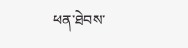ཕན་ཐེབས་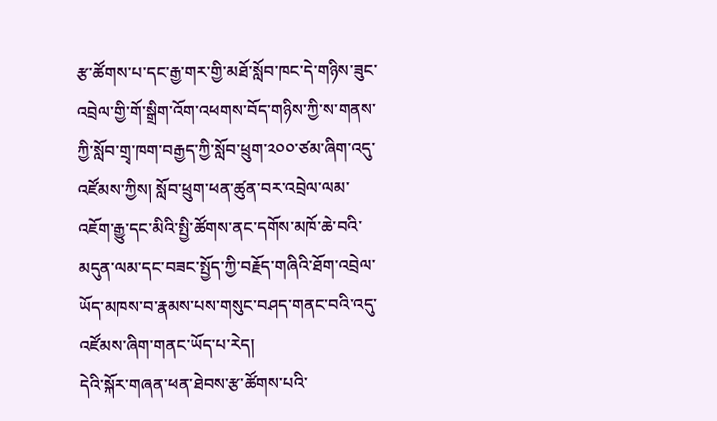རྩ་ཚོགས་པ་དང་རྒྱ་གར་གྱི་མཐོ་སློབ་ཁང་དེ་གཉིས་ཟུང་འབྲེལ་གྱི་གོ་སྒྲིག་འོག་འཕགས་བོད་གཉིས་ཀྱི་ས་གནས་ཀྱི་སློབ་གྲྭ་ཁག་བརྒྱད་ཀྱི་སློབ་ཕྲུག་༢༠༠་ཙམ་ཞིག་འདུ་འཛོམས་ཀྱིས། སློབ་ཕྲུག་ཕན་ཚུན་བར་འབྲེལ་ལམ་འཇོག་རྒྱུ་དང་མིའི་སྤྱི་ཚོགས་ནང་དགོས་མཁོ་ཆེ་བའི་མདུན་ལམ་དང་བཟང་སྤྱོད་ཀྱི་བརྗོད་གཞིའི་ཐོག་འབྲེལ་ཡོད་མཁས་བ་རྣམས་པས་གསུང་བཤད་གནང་བའི་འདུ་འཛོམས་ཞིག་གནང་ཡོད་པ་རེད།
དེའི་སྐོར་གཞན་ཕན་ཐེབས་རྩ་ཚོགས་པའི་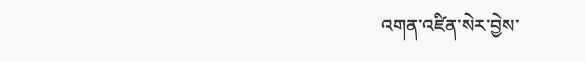འགན་འཛིན་སེར་བྱེས་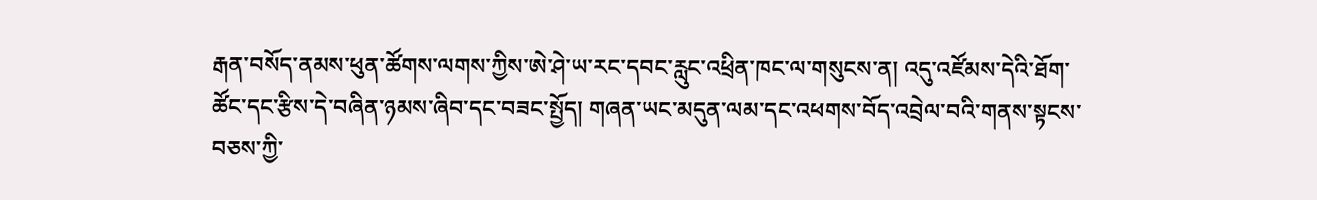རྒན་བསོད་ནམས་ཕུན་ཚོགས་ལགས་ཀྱིས་ཨེ་ཤེ་ཡ་རང་དབང་རླུང་འཕྲིན་ཁང་ལ་གསུངས་ན། འདུ་འཛོམས་དེའི་ཐོག་ཚོང་དང་རྩིས་དེ་བཞིན་ཉམས་ཞིབ་དང་བཟང་སྤྱོད། གཞན་ཡང་མདུན་ལམ་དང་འཕགས་བོད་འབྲེལ་བའི་གནས་སྟངས་བཅས་ཀྱི་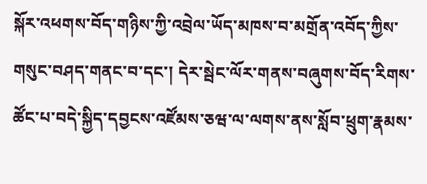སྐོར་འཕགས་བོད་གཉིས་ཀྱི་འབྲེལ་ཡོད་མཁས་བ་མགྲོན་འབོད་ཀྱིས་གསུང་བཤད་གནང་བ་དང་། དེར་སྦེང་ལོར་གནས་བཞུགས་བོད་རིགས་ཚོང་པ་བདེ་སྐྱིད་དབྱངས་འཛོམས་ཅཝ་ལ་ལགས་ནས་སློབ་ཕྲུག་རྣམས་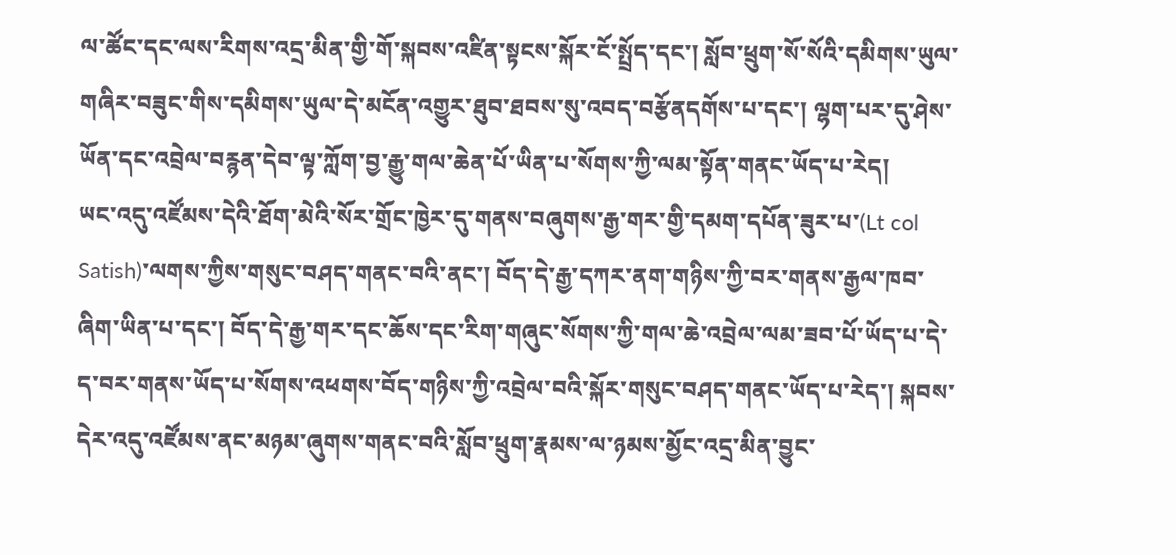ལ་ཚོང་དང་ལས་རིགས་འདྲ་མིན་གྱི་གོ་སྐབས་འཛིན་སྟངས་སྐོར་ངོ་སྤྲོད་དང་། སློབ་ཕྲུག་སོ་སོའི་དམིགས་ཡུལ་གཞིར་བཟུང་གིས་དམིགས་ཡུལ་དེ་མངོན་འགྱུར་ཐུབ་ཐབས་སུ་འབད་བརྩོནདགོས་པ་དང་། ལྷག་པར་དུ་ཤེས་ཡོན་དང་འབྲེལ་བརྙན་དེབ་ལྟ་ཀློག་བྱ་རྒྱུ་གལ་ཆེན་པོ་ཡིན་པ་སོགས་ཀྱི་ལམ་སྟོན་གནང་ཡོད་པ་རེད།
ཡང་འདུ་འཛོམས་དེའི་ཐོག་མེའི་སོར་གྲོང་ཁྱེར་དུ་གནས་བཞུགས་རྒྱ་གར་གྱི་དམག་དཔོན་ཟུར་པ་(Lt col Satish)་ལགས་ཀྱིས་གསུང་བཤད་གནང་བའི་ནང་། བོད་དེ་རྒྱ་དཀར་ནག་གཉིས་ཀྱི་བར་གནས་རྒྱལ་ཁབ་ཞིག་ཡིན་པ་དང་། བོད་དེ་རྒྱ་གར་དང་ཆོས་དང་རིག་གཞུང་སོགས་ཀྱི་གལ་ཆེ་འབྲེལ་ལམ་ཟབ་པོ་ཡོད་པ་དེ་ད་བར་གནས་ཡོད་པ་སོགས་འཕགས་བོད་གཉིས་ཀྱི་འབྲེལ་བའི་སྐོར་གསུང་བཤད་གནང་ཡོད་པ་རེད་། སྐབས་དེར་འདུ་འཛོམས་ནང་མཉམ་ཞུགས་གནང་བའི་སློབ་ཕྲུག་རྣམས་ལ་ཉམས་མྱོང་འདྲ་མིན་བྱུང་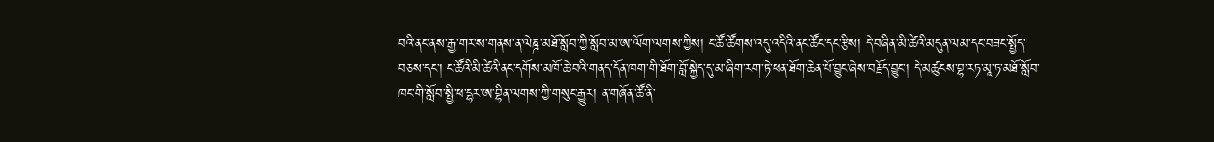བའི་ནང་ནས་རྒྱ་གར་ས་གནས་ན་ལེཎྜ་མཐོ་སློབ་ཀྱི་སློབ་མ་ཨ་ལོག་ལགས་ཀྱིས། ང་ཚོ་ཚོགས་འདུ་འདིའི་ནང་ཚོང་དང་རྩིས། དེ་བཞིན་མི་ཚེའི་མདུན་ལམ་དང་བཟང་སྤྱོད་བཅས་དང་། ང་ཚོའི་མི་ཚེའི་ནང་དགོས་མཁོ་ཆེ་བའི་གནད་དོན་ཁག་གི་ཐོག་བློ་སྐྱེད་དུ་མ་ཞིག་རག་ཏེ་ཕན་ཐོག་ཆེན་པོ་བྱུང་ཞེས་བརྗོད་བྱུང་། དེ་མཚུངས་བྷ་རཏ་མཱ་ཏ་མཐོ་སློབ་ཁང་གི་སློབ་སྤྱི་ཕ་དྷར་ཨ་བྷིན་ལགས་ཀྱི་གསུང་རྒྱུར། ན་གཞོན་ཚོ་ནི་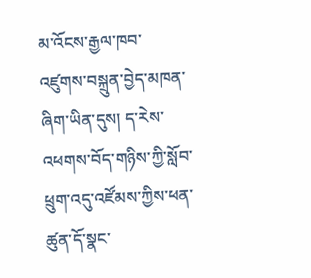མ་འོངས་རྒྱལ་ཁབ་འཛུགས་བསྐྲུན་བྱེད་མཁན་ཞིག་ཡིན་དུས། ད་རེས་འཕགས་བོད་གཉིས་ཀྱི་སློབ་ཕྲུག་འདུ་འཛོམས་ཀྱིས་ཕན་ཚུན་དོ་སྣང་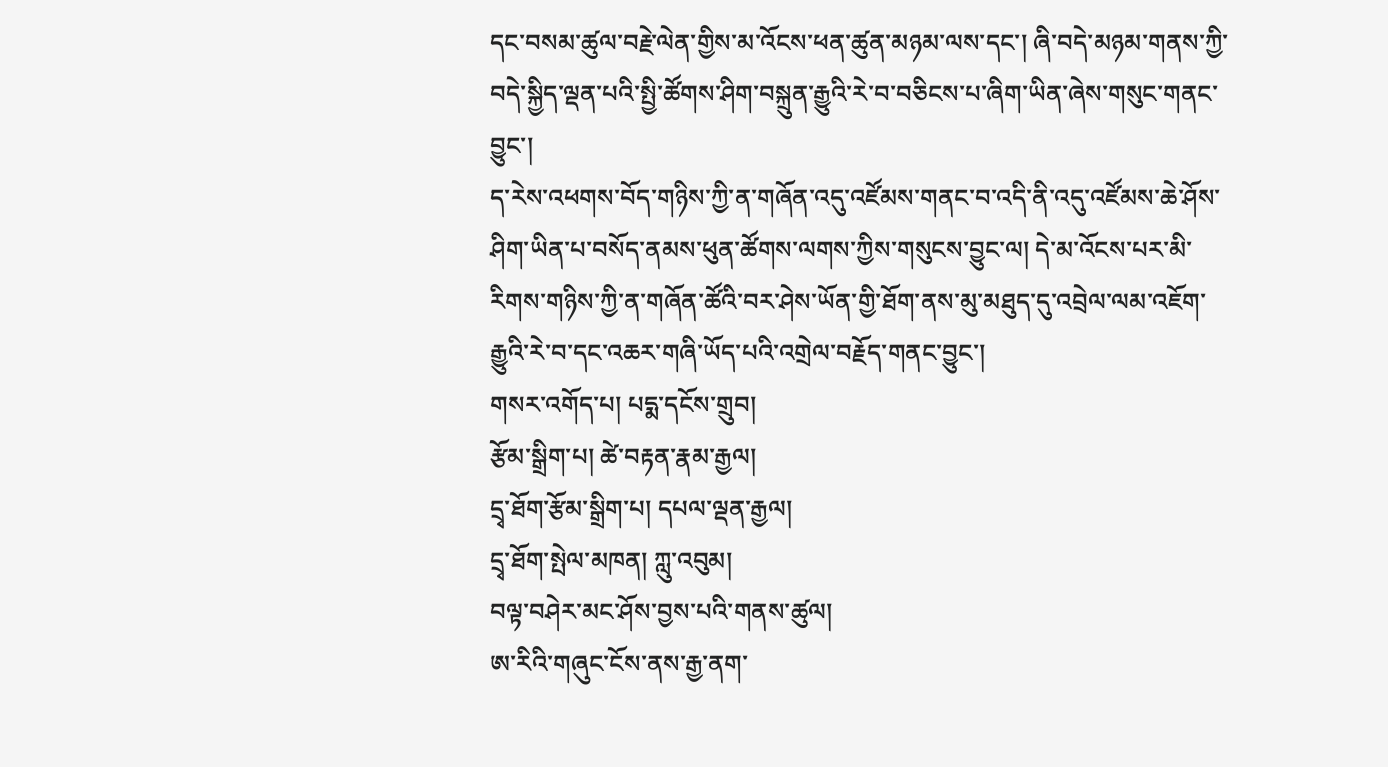དང་བསམ་ཚུལ་བརྗེ་ལེན་གྱིས་མ་འོངས་ཕན་ཚུན་མཉམ་ལས་དང་། ཞི་བདེ་མཉམ་གནས་ཀྱི་བདེ་སྐྱིད་ལྡན་པའི་སྤྱི་ཚོགས་ཤིག་བསྐྲུན་རྒྱུའི་རེ་བ་བཅིངས་པ་ཞིག་ཡིན་ཞེས་གསུང་གནང་བྱུང་།
ད་རེས་འཕགས་བོད་གཉིས་ཀྱི་ན་གཞོན་འདུ་འཛོམས་གནང་བ་འདི་ནི་འདུ་འཛོམས་ཆེ་ཤོས་ཤིག་ཡིན་པ་བསོད་ནམས་ཕུན་ཚོགས་ལགས་ཀྱིས་གསུངས་བྱུང་ལ། དེ་མ་འོངས་པར་མི་རིགས་གཉིས་ཀྱི་ན་གཞོན་ཚོའི་བར་ཤེས་ཡོན་གྱི་ཐོག་ནས་མུ་མཐུད་དུ་འབྲེལ་ལམ་འཇོག་རྒྱུའི་རེ་བ་དང་འཆར་གཞི་ཡོད་པའི་འགྲེལ་བརྗོད་གནང་བྱུང་།
གསར་འགོད་པ། པདྨ་དངོས་གྲུབ།
རྩོམ་སྒྲིག་པ། ཚེ་བརྟན་རྣམ་རྒྱལ།
དྲྭ་ཐོག་རྩོམ་སྒྲིག་པ། དཔལ་ལྡན་རྒྱལ།
དྲྭ་ཐོག་སྤེལ་མཁན། ཀླུ་འབུམ།
བལྟ་བཤེར་མང་ཤོས་བྱས་པའི་གནས་ཚུལ།
ཨ་རིའི་གཞུང་ངོས་ནས་རྒྱ་ནག་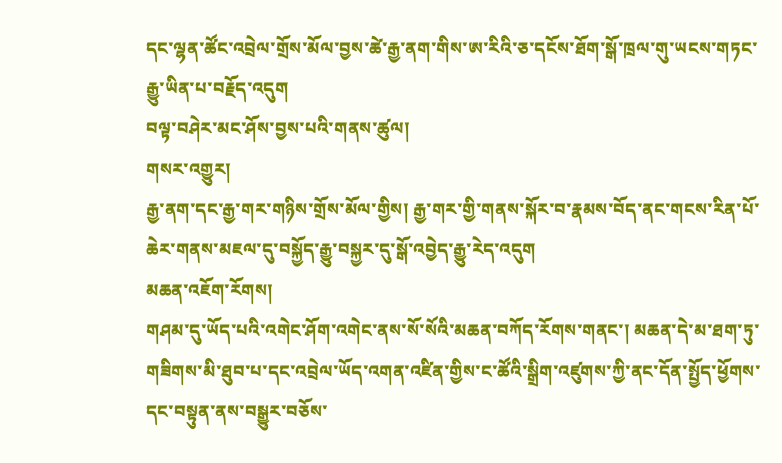དང་ལྷན་ཚོང་འབྲེལ་གྲོས་མོལ་བྱས་ཚེ་རྒྱ་ནག་གིས་ཨ་རིའི་ཅ་དངོས་ཐོག་སྒོ་ཁྲལ་གུ་ཡངས་གཏང་རྒྱུ་ཡིན་པ་བརྗོད་འདུག
བལྟ་བཤེར་མང་ཤོས་བྱས་པའི་གནས་ཚུལ།
གསར་འགྱུར།
རྒྱ་ནག་དང་རྒྱ་གར་གཉིས་གྲོས་མོལ་གྱིས། རྒྱ་གར་གྱི་གནས་སྐོར་བ་རྣམས་བོད་ནང་གངས་རིན་པོ་ཆེར་གནས་མཇལ་དུ་བསྐྱོད་རྒྱུ་བསྐྱར་དུ་སྒོ་འབྱེད་རྒྱུ་རེད་འདུག
མཆན་འཇོག་རོགས།
གཤམ་དུ་ཡོད་པའི་འགེང་ཤོག་འགེང་ནས་སོ་སོའི་མཆན་བཀོད་རོགས་གནང་། མཆན་དེ་མ་ཐག་ཏུ་གཟིགས་མི་ཐུབ་པ་དང་འབྲེལ་ཡོད་འགན་འཛིན་གྱིས་ང་ཚོའི་སྒྲིག་འཛུགས་ཀྱི་ནང་དོན་སྤྱོད་ཕྱོགས་དང་བསྟུན་ནས་བསྒྱུར་བཅོས་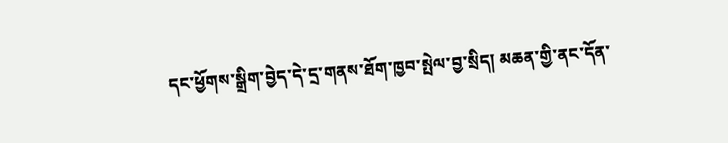དང་ཕྱོགས་སྒྲིག་བྱེད་དེ་དྲ་གནས་ཐོག་ཁྱབ་སྤེལ་བྱ་སྲིད། མཆན་གྱི་ནང་དོན་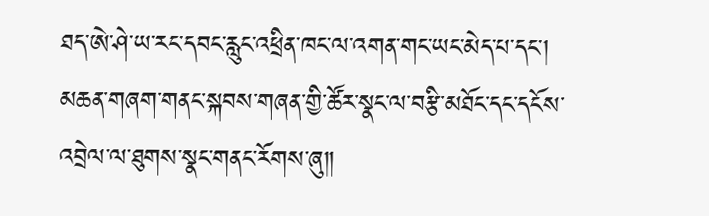ཐད་ཨེ་ཤེ་ཡ་རང་དབང་རླུང་འཕྲིན་ཁང་ལ་འགན་གང་ཡང་མེད་པ་དང་། མཆན་གཞག་གནང་སྐབས་གཞན་གྱི་ཚོར་སྣང་ལ་བརྩི་མཐོང་དང་དངོས་འབྲེལ་ལ་ཐུགས་སྣང་གནང་རོགས་ཞུ༎